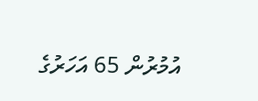އުމުރުން 65 އަހަރުގެ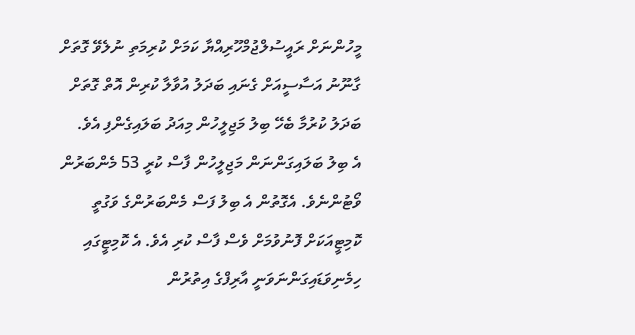މީހުންނަށް ރައީސުލްޖުމްހޫރިއްޔާ ކަމަށް ކުރިމަތި ނުލެވޭ ގޮތަށް ގާނޫނު އަސާސީއަށް ގެނައި ބަދަލު އުވާލާ ކުރިން އޮތް ގޮތަށް ބަދަލު ކުރުމާ ބެހޭ ބިލު މަޖިލީހުން މިއަދު ބަލައިގެންފި އެވެ.
އެ ބިލު ބަލައިގަންނަން މަޖިލީހުން ފާސް ކުރީ 53 މެންބަރުން ވޯޓުންނެވެ. އެގޮތުން އެ ބިލު ފަސް މެންބަރުންގެ ވަގުތީ ކޮމިޓީއަކަށް ފޮނުވުމަށް ވެސް ފާސް ކުރި އެވެ. އެ ކޮމިޓީގައި ހިމެނިވަޑައިގަންނަވަނީ އާރިފްގެ އިތުރުން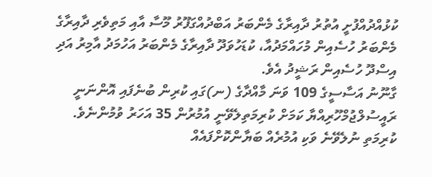ކުޅުއްދުއްފުށީ އުތުރު ދާއިރާގެ މެންބަރު އަބްދުއްގަފޫރު މޫސާ އާއި މަތިވެރި ދާއިރާގެ މެންބަރު ހުސެއިން މުހައްމަދުއާ، ކުޑަހުވަދޫ ދާއިރާގެ މެންބަރު އަހުމަދު އާމިރު އަދި އިސްދޫ ހުސެއިން ރަޝީދު އެވެ.
ގާނޫނު އަސާސީގެ 109 ވަނަ މާއްދާގެ (ނ)ގައި ކުރިން ބުނެފައި އޮންނަނީ ރައީސުލްޖުމްހޫރިއްޔާ ކަމަށް ކުރިމަތިލެވޭނީ އުމުރުން 35 އަހަރު ވުމުންނެވެ. ކުރިމަތި ނުލެވޭނެ ވަކި އުމުރެއް ބަޔާންކޮށްފައެއް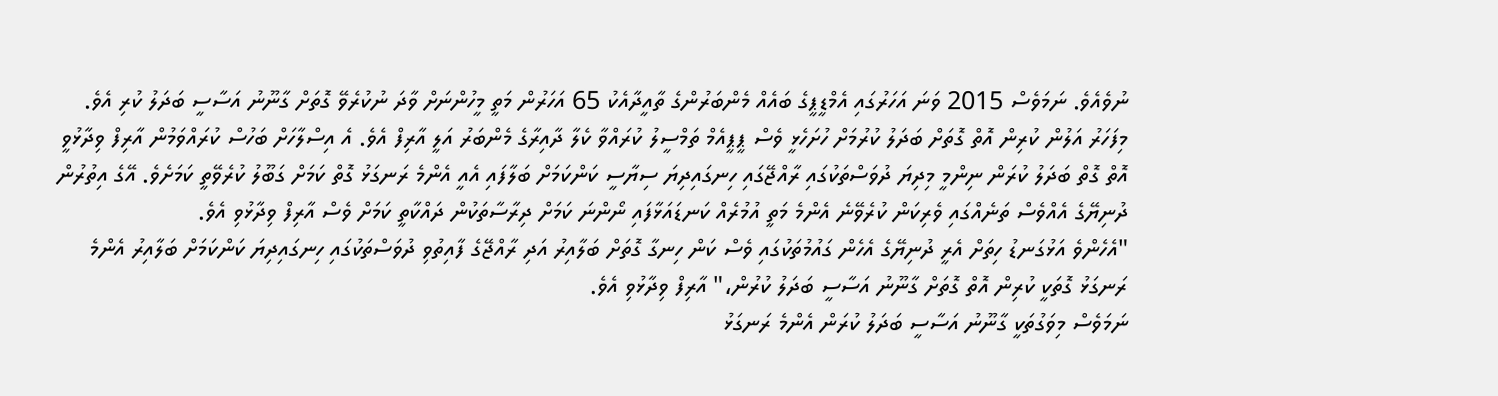ނުވެއެވެ. ނަމަވެސް 2015 ވަނަ އަހަރުގައި އެމްޑީޕީގެ ބައެއް މެންބަރުންގެ ތާއީދާއެކު 65 އަހަރުން މަތީ މީހުންނަށް ވާދަ ނުކުރެވޭ ގޮތަށް ގާނޫނު އަސާސީ ބަދަލު ކުރި އެވެ.
މިފަހަރު އަލުން ކުރިން އޮތް ގޮތަށް ބަދަލު ކުރުމަށް ހުށަހެޅީ ވެސް ޕީޕީއެމް ތަމްސީލު ކުރައްވާ ކެލާ ދާއިރާގެ މެންބަރު އަލީ އާރިފް އެވެ. އެ އިސްލާހަށް ބަހުސް ކުރައްވަމުން އާރިފް ވިދާޅުވީ އޮތް ގޮތް ބަދަލު ކުރަން ނިންމީ މިދިޔަ ދުވަސްތަކުގައި ރާއްޖޭގައި ހިނގައިދިޔަ ސިޔާސީ ކަންކަމަށް ބަލާފައި އެއީ އެންމެ ރަނގަޅު ގޮތް ކަމަށް ގަބޫލު ކުރެވޭތީ ކަމަށެވެ. އޭގެ އިތުރުން ދުނިޔޭގެ އެއްވެސް ތަނެއްގައި ވެރިކަން ކުރެވޭނެ އެންމެ މަތީ އުމުރެއް ކަނޑައަޅާފައި ނޯންނަ ކަމަށް ދިރާސާތަކުން ދައްކާތީ ކަމަށް ވެސް އާރިފް ވިދާޅުވި އެވެ.
"އެހެންވެ އަޅުގަނޑު ހިތަށް އެރީ ދުނިޔޭގެ އެހެން ގައުމުތަކުގައި ވެސް ކަން ހިނގާ ގޮތަށް ބަލާއިރު އަދި ރާއްޖޭގެ ފާއިތުވި ދުވަސްތަކުގައި ހިނގައިދިޔަ ކަންކަމަށް ބަލާއިރު އެންމެ ރަނގަޅު ގޮތަކީ ކުރިން އޮތް ގޮތަށް ގާނޫނު އަސާސީ ބަދަލު ކުރުން،" އާރިފް ވިދާޅުވި އެވެ.
ނަމަވެސް މިވަގުތަކީ ގާނޫނު އަސާސީ ބަދަލު ކުރަން އެންމެ ރަނގަޅު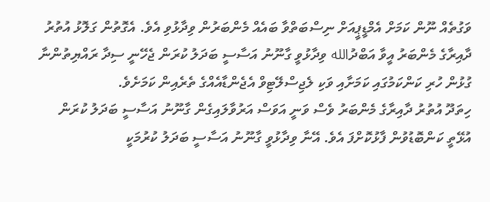ވަގުތެއް ނޫން ކަމަށް އެމްޑީޕީއަށް ނިސްބަތްވާ ބައެއް މެންބަރުން ވިދާޅުވި އެވެ. އެގޮތުން ގަލޮޅު އުތުރު ދާއިރާގެ މެންބަރު އީވާ އަބްދުالله ވިދާޅުވީ ގާނޫނު އަސާސީ ބަދަލު ކުރަން ޖެހޭނީ ސިދާ ރައްޔިތުންނާ ގުޅުން ހުރި ކަންކަމުގައި ކަމަށާއި ވަކި ލެޖިސްލޭޓިވް އެޖެންޑާއެއްގެ ތެރެއިން ކަމަށެވެ.
ހިތަދޫ އުތުރު ދާއިރާގެ މެންބަރު ވެސް ވަނީ އަވަސް އަރުވާލައިގެން ގާނޫނު އަސާސީ ބަދަލު ކުރަން އުޅޭތީ ކަންބޮޑުވުން ފާޅުކޮށްފަ އެވެ. އޭނާ ވިދާޅުވީ ގާނޫނު އަސާސީ ބަދަލު ކުރުމަކީ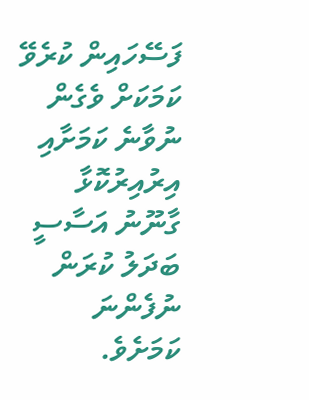ފަސޭހައިން ކުރެވޭ ކަމަކަށް ވެގެން ނުވާނެ ކަމަށާއި އިރުއިރުކޮޅާ ގާނޫނު އަސާސީ ބަދަލު ކުރަން ނުފެންނަ ކަމަށެވެ.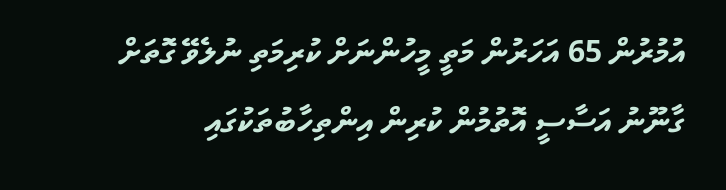އުމުރުން 65 އަހަރުން މަތީ މީހުންނަށް ކުރިމަތި ނުލެވޭ ގޮތަށް ގާނޫނު އަސާސީ އޮތުމުން ކުރިން އިންތިހާބުތަކުގައި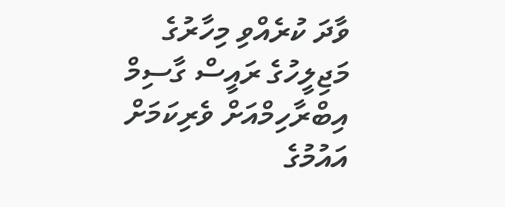ވާދަ ކުރެއްވި މިހާރުގެ މަޖިލީހުގެ ރައީސް ގާސިމް އިބްރާހިމްއަށް ވެރިކަމަށް އައުމުގެ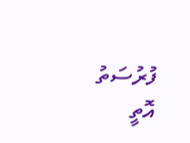ފުރުސަތު އޮތީ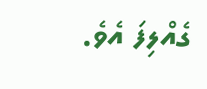ގެއްލިފަ އެވެ.